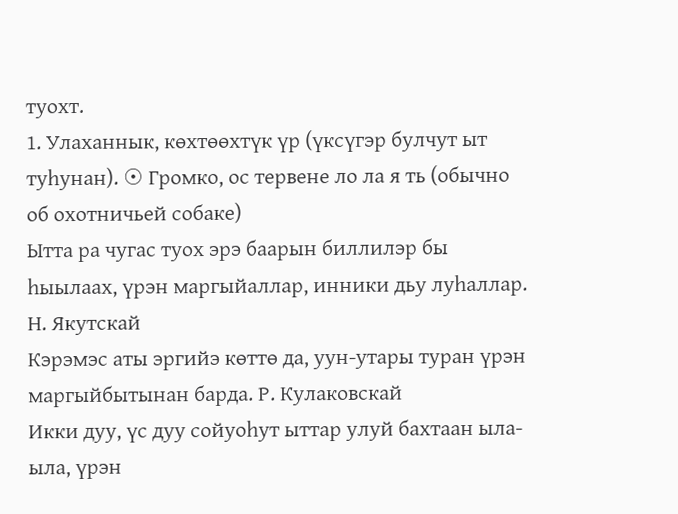туохт.
1. Улаханнык, көхтөөхтүк үр (үксүгэр булчут ыт туһунан). ☉ Громко, ос тервене ло ла я ть (обычно об охотничьей собаке)
Ытта ра чугас туох эрэ баарын биллилэр бы һыылаах, үрэн маргыйаллар, инники дьу луһаллар. Н. Якутскай
Кэрэмэс аты эргийэ көттө да, уун-утары туран үрэн маргыйбытынан барда. Р. Кулаковскай
Икки дуу, үс дуу сойуоһут ыттар улуй бахтаан ыла-ыла, үрэн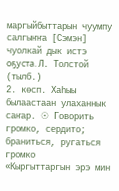маргыйбыттарын чуумпу салгыҥҥа [Сэмэн] чуолкай дык истэ оҕуста. Л. Толстой (тылб.)
2. көсп. Хаһыы былаастаан улаханнык саҥар. ☉ Говорить громко, сердито; браниться, ругаться громко
«Кыргыттаргын эрэ мин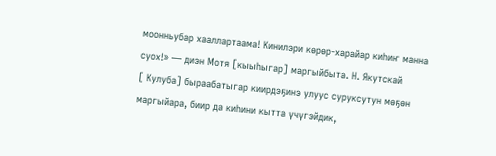моонньубар хааллартаама! Кинилэри көрөр-харайар киһиҥ манна суох!» — диэн Мотя [кыыһыгар] маргыйбыта. Н. Якутскай
[ Кулуба] быраабатыгар киирдэҕинэ улуус суруксутун мөҕөн маргыйара, биир да киһини кытта үчүгэйдик,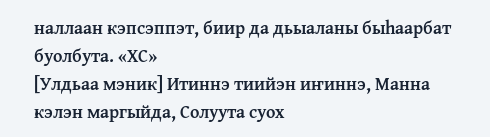наллаан кэпсэппэт, биир да дьыаланы быһаарбат буолбута. «ХС»
[Улдьаа мэник] Итиннэ тиийэн иҥиннэ, Манна кэлэн маргыйда, Солуута суох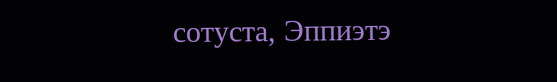сотуста, Эппиэтэ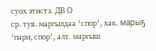суох этистэ. ДВ О
ср. тув. маргылдаа ‘спор’, хак. марыҕ ‘пари, спор’, алт. маргыш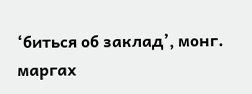‘биться об заклад’, монг. маргах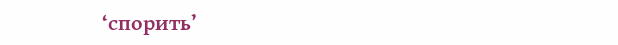‘спорить’